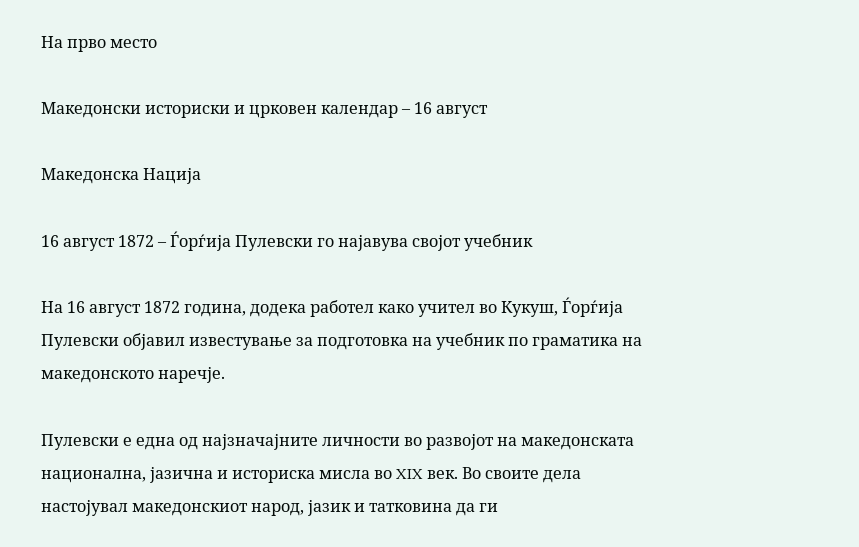На прво место

Македонски историски и црковен календар – 16 август

Македонска Нација

16 август 1872 – Ѓорѓија Пулевски го најавува својот учебник

На 16 август 1872 година, додека работел како учител во Кукуш, Ѓорѓија Пулевски објавил известување за подготовка на учебник по граматика на македонското наречје.

Пулевски е една од најзначајните личности во развојот на македонската национална, јазична и историска мисла во XIX век. Во своите дела настојувал македонскиот народ, јазик и татковина да ги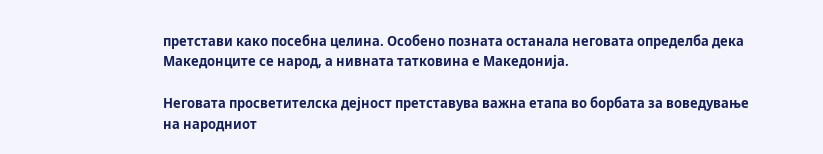претстави како посебна целина. Особено позната останала неговата определба дека Македонците се народ, а нивната татковина е Македонија.

Неговата просветителска дејност претставува важна етапа во борбата за воведување на народниот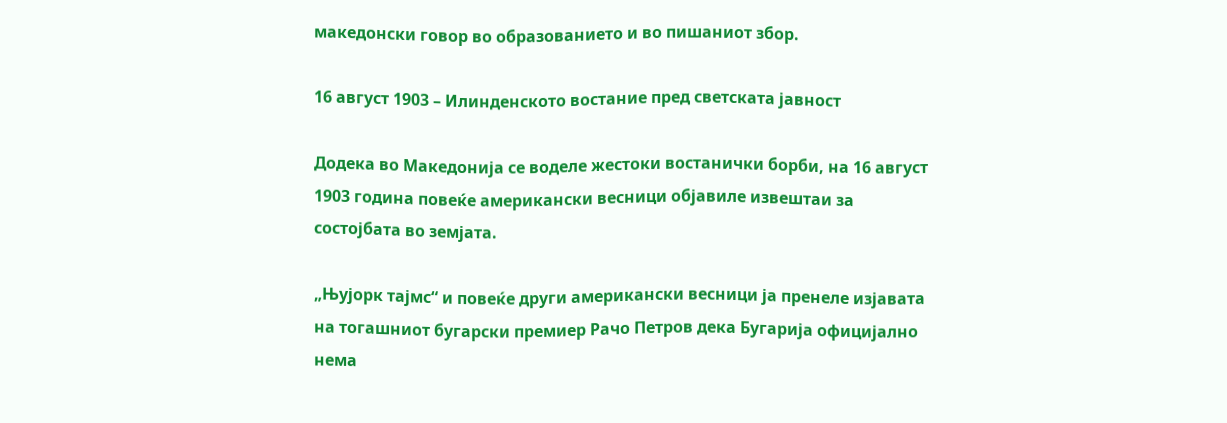македонски говор во образованието и во пишаниот збор.

16 август 1903 – Илинденското востание пред светската јавност

Додека во Македонија се воделе жестоки востанички борби, на 16 август 1903 година повеќе американски весници објавиле извештаи за состојбата во земјата.

„Њујорк тајмс“ и повеќе други американски весници ја пренеле изјавата на тогашниот бугарски премиер Рачо Петров дека Бугарија официјално нема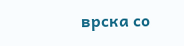врска со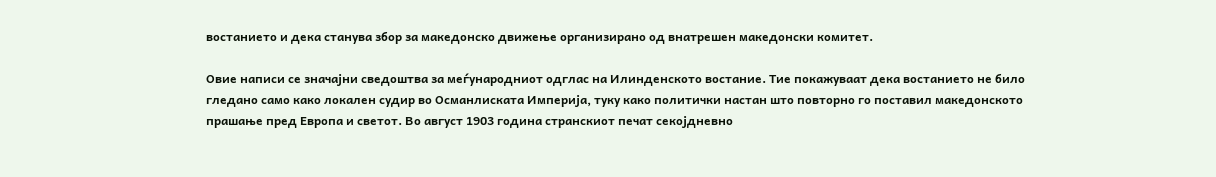востанието и дека станува збор за македонско движење организирано од внатрешен македонски комитет.

Овие написи се значајни сведоштва за меѓународниот одглас на Илинденското востание. Тие покажуваат дека востанието не било гледано само како локален судир во Османлиската Империја, туку како политички настан што повторно го поставил македонското прашање пред Европа и светот. Во август 1903 година странскиот печат секојдневно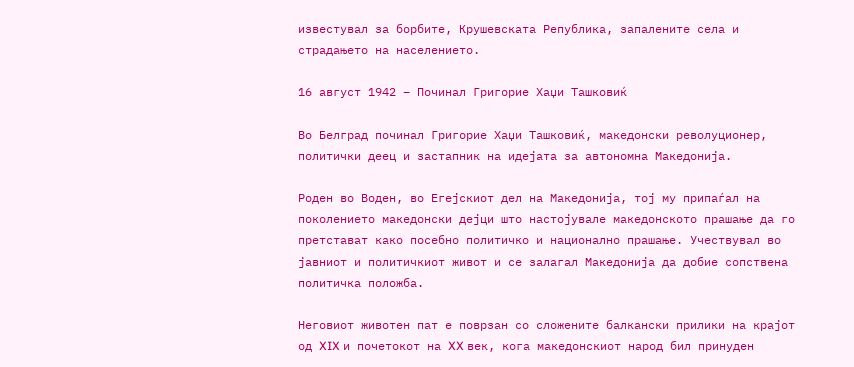известувал за борбите, Крушевската Република, запалените села и страдањето на населението.

16 август 1942 – Починал Григорие Хаџи Ташковиќ

Во Белград починал Григорие Хаџи Ташковиќ, македонски револуционер, политички деец и застапник на идејата за автономна Македонија.

Роден во Воден, во Егејскиот дел на Македонија, тој му припаѓал на поколението македонски дејци што настојувале македонското прашање да го претстават како посебно политичко и национално прашање. Учествувал во јавниот и политичкиот живот и се залагал Македонија да добие сопствена политичка положба.

Неговиот животен пат е поврзан со сложените балкански прилики на крајот од XIX и почетокот на XX век, кога македонскиот народ бил принуден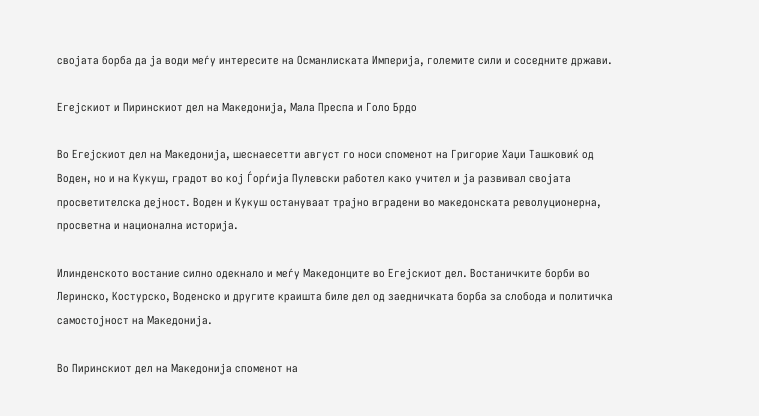својата борба да ја води меѓу интересите на Османлиската Империја, големите сили и соседните држави.

Егејскиот и Пиринскиот дел на Македонија, Мала Преспа и Голо Брдо

Во Егејскиот дел на Македонија, шеснаесетти август го носи споменот на Григорие Хаџи Ташковиќ од Воден, но и на Кукуш, градот во кој Ѓорѓија Пулевски работел како учител и ја развивал својата просветителска дејност. Воден и Кукуш остануваат трајно вградени во македонската револуционерна, просветна и национална историја.

Илинденското востание силно одекнало и меѓу Македонците во Егејскиот дел. Востаничките борби во Леринско, Костурско, Воденско и другите краишта биле дел од заедничката борба за слобода и политичка самостојност на Македонија.

Во Пиринскиот дел на Македонија споменот на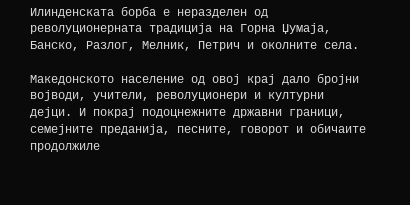Илинденската борба е неразделен од револуционерната традиција на Горна Џумаја, Банско, Разлог, Мелник, Петрич и околните села.

Македонското население од овој крај дало бројни војводи, учители, револуционери и културни дејци. И покрај подоцнежните државни граници, семејните преданија, песните, говорот и обичаите продолжиле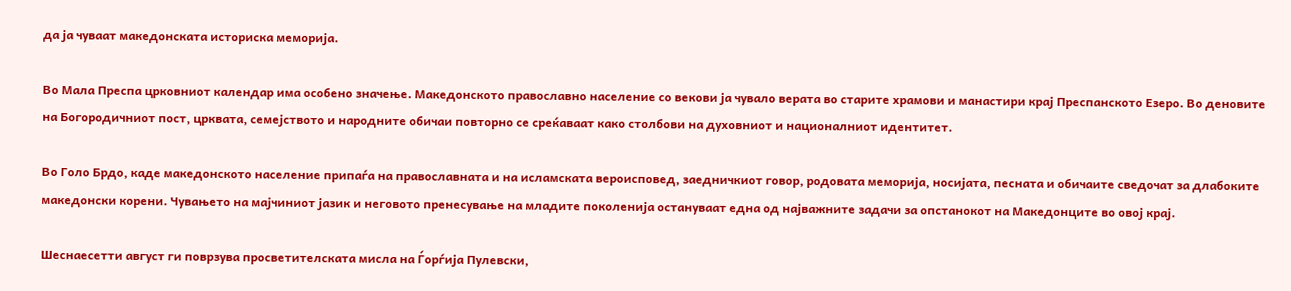да ја чуваат македонската историска меморија.

Во Мала Преспа црковниот календар има особено значење. Македонското православно население со векови ја чувало верата во старите храмови и манастири крај Преспанското Езеро. Во деновите на Богородичниот пост, црквата, семејството и народните обичаи повторно се среќаваат како столбови на духовниот и националниот идентитет.

Во Голо Брдо, каде македонското население припаѓа на православната и на исламската вероисповед, заедничкиот говор, родовата меморија, носијата, песната и обичаите сведочат за длабоките македонски корени. Чувањето на мајчиниот јазик и неговото пренесување на младите поколенија остануваат една од најважните задачи за опстанокот на Македонците во овој крај.

Шеснаесетти август ги поврзува просветителската мисла на Ѓорѓија Пулевски,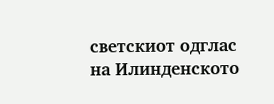светскиот одглас на Илинденското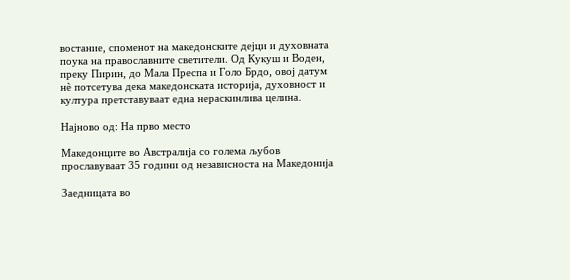востание, споменот на македонските дејци и духовната поука на православните светители. Од Кукуш и Воден, преку Пирин, до Мала Преспа и Голо Брдо, овој датум нè потсетува дека македонската историја, духовност и култура претставуваат една нераскинлива целина.

Најново од: На прво место

Македонците во Австралија со голема љубов прославуваат 35 години од независноста на Македонија

Заедницата во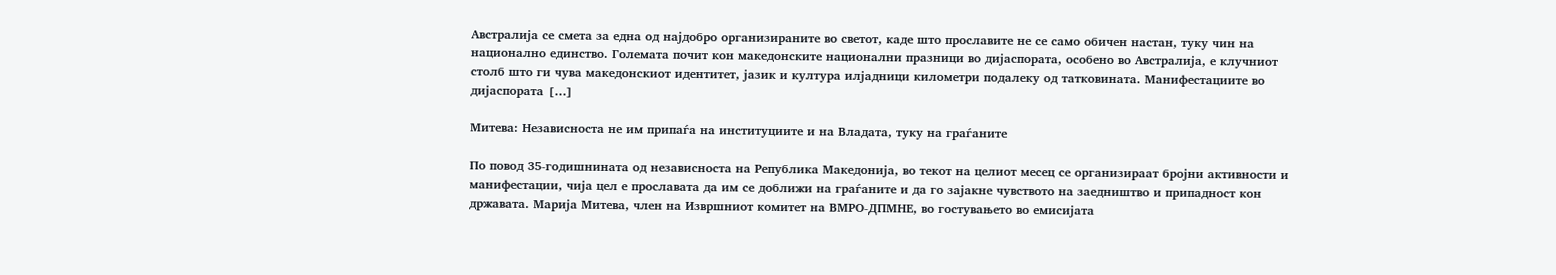Австралија се смета за една од најдобро организираните во светот, каде што прославите не се само обичен настан, туку чин на национално единство. Големата почит кон македонските национални празници во дијаспората, особено во Австралија, е клучниот столб што ги чува македонскиот идентитет, јазик и култура илјадници километри подалеку од татковината. Манифестациите во дијаспората […]

Митева: Независноста не им припаѓа на институциите и на Владата, туку на граѓаните

По повод 35-годишнината од независноста на Република Македонија, во текот на целиот месец се организираат бројни активности и манифестации, чија цел е прославата да им се доближи на граѓаните и да го зајакне чувството на заедништво и припадност кон државата. Марија Митева, член на Извршниот комитет на ВМРО-ДПМНЕ, во гостувањето во емисијата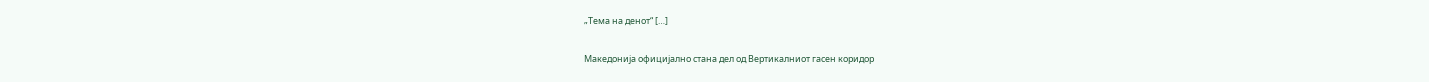„Тема на денот“ […]

Македонија официјално стана дел од Вертикалниот гасен коридор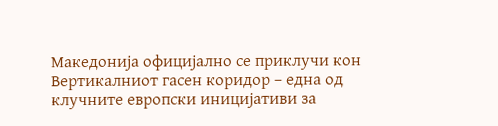Македонија официјално се приклучи кон Вертикалниот гасен коридор – една од клучните европски иницијативи за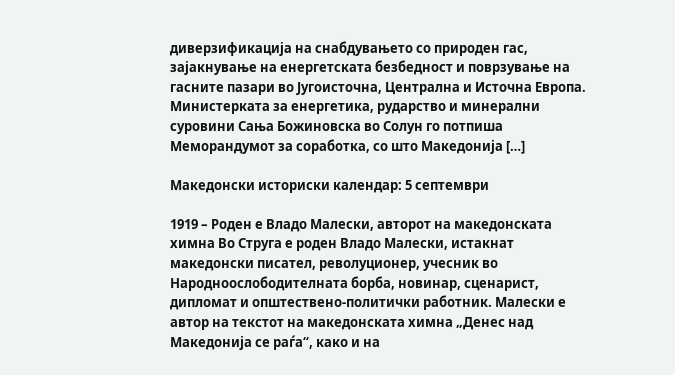диверзификација на снабдувањето со природен гас, зајакнување на енергетската безбедност и поврзување на гасните пазари во Југоисточна, Централна и Источна Европа. Министерката за енергетика, рударство и минерални суровини Сања Божиновска во Солун го потпиша Меморандумот за соработка, со што Македонија […]

Македонски историски календар: 5 септември

1919 – Роден е Владо Малески, авторот на македонската химна Во Струга е роден Владо Малески, истакнат македонски писател, револуционер, учесник во Народноослободителната борба, новинар, сценарист, дипломат и општествено-политички работник. Малески е автор на текстот на македонската химна „Денес над Македонија се раѓа“, како и на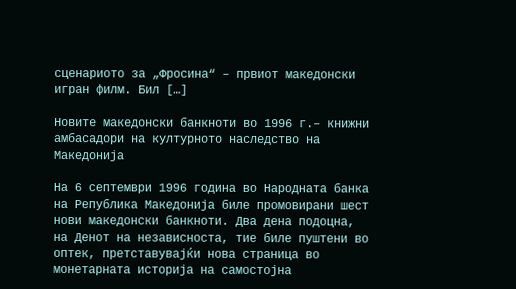сценариото за „Фросина“ – првиот македонски игран филм. Бил […]

Новите македонски банкноти во 1996 г.– книжни амбасадори на културното наследство на Македонија

На 6 септември 1996 година во Народната банка на Република Македонија биле промовирани шест нови македонски банкноти. Два дена подоцна, на Денот на независноста, тие биле пуштени во оптек, претставувајќи нова страница во монетарната историја на самостојна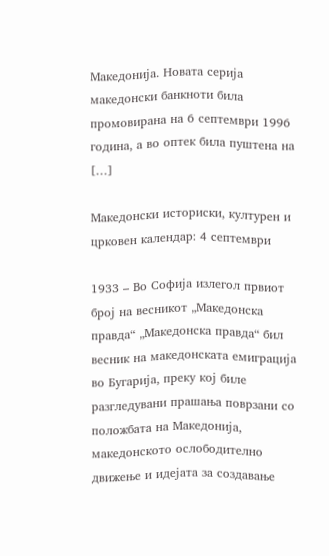Македонија. Новата серија македонски банкноти била промовирана на 6 септември 1996 година, а во оптек била пуштена на […]

Македонски историски, културен и црковен календар: 4 септември

1933 – Во Софија излегол првиот број на весникот „Македонска правда“ „Македонска правда“ бил весник на македонската емиграција во Бугарија, преку кој биле разгледувани прашања поврзани со положбата на Македонија, македонското ослободително движење и идејата за создавање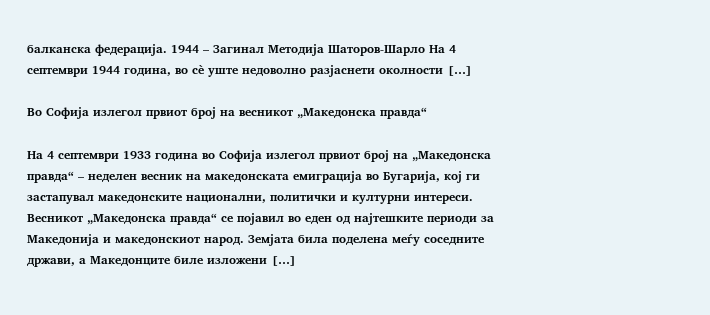балканска федерација. 1944 – Загинал Методија Шаторов-Шарло На 4 септември 1944 година, во сè уште недоволно разјаснети околности […]

Во Софија излегол првиот број на весникот „Македонска правда“

На 4 септември 1933 година во Софија излегол првиот број на „Македонска правда“ – неделен весник на македонската емиграција во Бугарија, кој ги застапувал македонските национални, политички и културни интереси. Весникот „Македонска правда“ се појавил во еден од најтешките периоди за Македонија и македонскиот народ. Земјата била поделена меѓу соседните држави, а Македонците биле изложени […]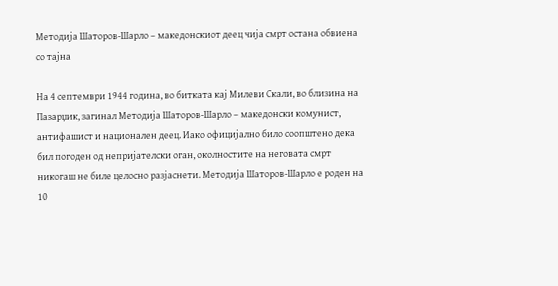Методија Шаторов-Шарло – македонскиот деец чија смрт остана обвиена со тајна

На 4 септември 1944 година, во битката кај Милеви Скали, во близина на Пазарџик, загинал Методија Шаторов-Шарло – македонски комунист, антифашист и национален деец. Иако официјално било соопштено дека бил погоден од непријателски оган, околностите на неговата смрт никогаш не биле целосно разјаснети. Методија Шаторов-Шарло е роден на 10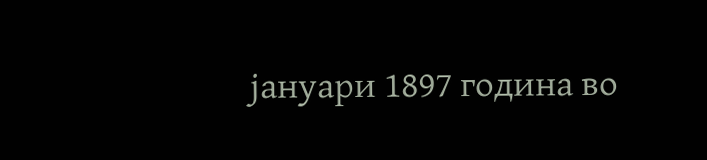јануари 1897 година во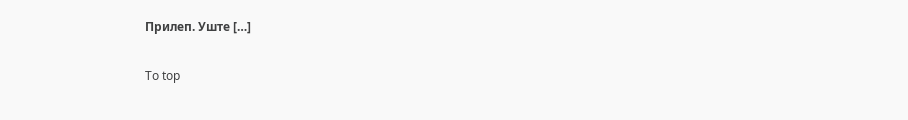Прилеп. Уште […]

To top